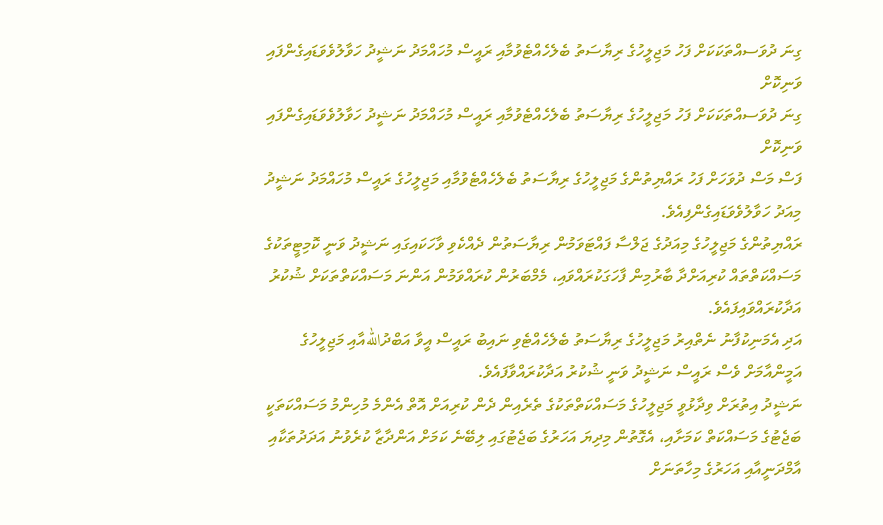ގިނަ ދުވަސއްތަކަކަށް ފަހު މަޖިލީހުގެ ރިޔާސަތު ބެލެހެއްޓެވުމާއި ރައީސް މުހައްމަދު ނަޝީދު ހަވާލުވެވަޑައިގެންފައި ވަނިކޮށް
ގިނަ ދުވަސއްތަކަކަށް ފަހު މަޖިލީހުގެ ރިޔާސަތު ބެލެހެއްޓެވުމާއި ރައީސް މުހައްމަދު ނަޝީދު ހަވާލުވެވަޑައިގެންފައި ވަނިކޮށް
ފަސް މަސް ދުވަހަށް ފަހު ރައްޔިތުންގެ މަޖިލީހުގެ ރިޔާސަތު ބެލެހެއްޓެވުމާއި މަޖިލީހުގެ ރައީސް މުހައްމަދު ނަޝީދު މިއަދު ހަވާލުވެވަޑައިގެންފިއެވެ.
ރައްޔިތުންގެ މަޖިލީހުގެ މިއަދުގެ ޖަލްސާ ފައްޓަވަމުން ރިޔާސަތުން ދެއްކެވި ވާހަކައިގައި ނަޝީދު ވަނީ ކޮމިޓީތަކުގެ މަސައްކަތްތައް ކުރިއަށްދާ ބާރުމިން ފާހަގަކުރައްވައި، މެމްބަރުން ކުރައްވަމުން އަންނަ މަސައްކަތްތަކަށް ޝުކުރު އަދާކުރައްވައިފައެވެ.
އަދި އެމަނިކުފާނު ނެތްއިރު މަޖިލީހުގެ ރިޔާސަތު ބެލެހެއްޓެވި ނައިބު ރައީސް އީވާ އަބްދުاللهއާއި މަޖިލީހުގެ އަމީންއާމަށް ވެސް ރައީސް ނަޝީދު ވަނީ ޝުކުރު އަދާކުރައްވާފައެވެ.
ނަޝީދު އިތުރަށް ވިދާޅުވީ މަޖިލީހުގެ މަސައްކަތްތަކުގެ ތެރެއިން ދެން ކުރިއަށް އޮތް އެންމެ މުހިންމު މަސައްކަތަކީ ބަޖެޓުގެ މަސައްކަތް ކަމަށާއި، އެގޮތުން މިދިޔަ އަހަރުގެ ބަޖެޓުގައި ލިބޭނެ ކަމަށް އަންދާޒާ ކުރެވުނު އަދަދުތަކާއި އާމްދަނީއާއި އަހަރުގެ މިހާތަނަށް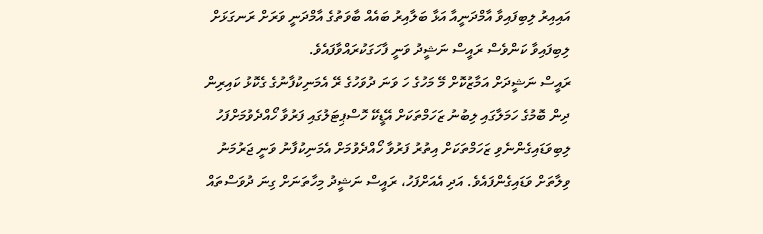އައިއިރު ލިބިފައިވާ އާމްދަނީއާ އަޅާ ބަލާއިރު ބައެއް ބާވަތުގެ އާމްދަނީ ވަރަށް ރަނގަޅަށް ލިބިފައިވާ ކަންވެސް ރައީސް ނަޝީދު ވަނީ ފާހަގަކުރައްވާފައެވެ.
ރައީސް ނަޝީދަށް އަމާޒުކޮށް މޭ މަހުގެ ހަ ވަނަ ދުވަހުގެ ރޭ އެމަނިކުފާނުގެ ގެކޮޅު ކައިރިން ދިން ބޮމުގެ ހަމަލާގައި ލިބުނު ޒަހަމްތަކަށް އޭޑީކޭ ހޮސްޕިޓަލުގައި ފަރުވާ ހޯއްދެވުމަށްފަހު ލިބިވަޑައިގެންނެވި ޒަހަމްތަކަށް އިތުރު ފަރުވާ ހޯއްދެވުމަށް އެމަނިކުފާނު ވަނީ ޖަރުމަނު ވިލާތަށް ވަޑައިގެންފައެވެ. އަދި އެއަށްފަހު، ރައީސް ނަޝީދު މިހާތަނަށް ގިނަ ދުވަސްތައް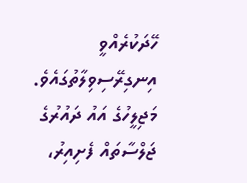ހޭދަކުރެއްވީ އިނގިރޭސިވިލާތުގައެވެ.
މަޖިލީހުގެ އައު ދައުރުގެ ޖަލްސާތައް ފެށިއިރު،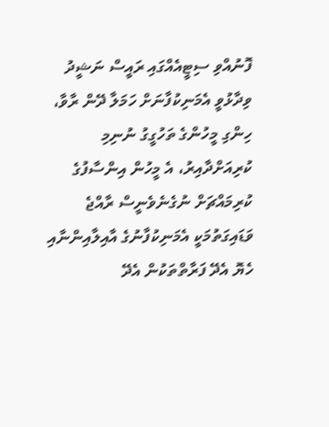ފޮނުއްވި ސިޓީއެއްގައި ރައީސް ނަޝީދު ވިދާޅުވީ އެމަނިކުފާނަށް ހަމަލާ ދޭން ރާވާ، ހިންގި މީހުންގެ ތަހުގީގު ނުނިމި ކުރިއަށްދާއިރު، އެ މީހުން އިންސާފުގެ ކުރިމައްޗަށް ނުގެނެވެނީސް ރާއްޖެ ވަޑައިގަތުމަކީ އެމަނިކުފާނުގެ އާއިލާއިންނާއި ހެޔޮ އެދޭ ފަރާތްތަކުން އެދޭ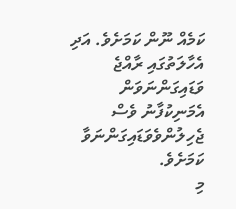ކަމެއް ނޫން ކަމަށެވެ. އަދި އެހާލަތުގައި ރާއްޖެ ވަޑައިގަންނަވަން އެމަނިކުފާނު ވެސް ޖެހިލުންވެވަޑައިގަންނަވާ ކަމަށެވެ.
މި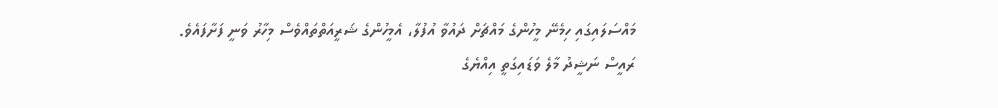މައްސަލައިގައި ހިމެނޭ މީހުންގެ މައްޗަށް ދައުވާ އުފުލާ، އެމީހުންގެ ޝަރީއަތްތައްވެސް މިހާރު ވަނީ ފަށާފައެވެ.
ރައީސް ނަޝީދު މާލެ ވަޑައިގަތީ އިއްޔެގެ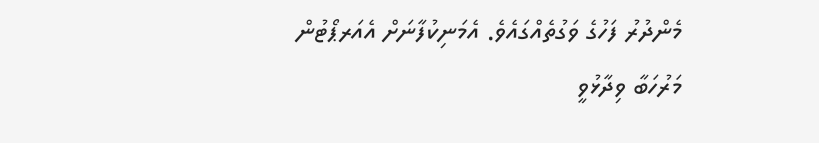މެންދުރު ފަހުގެ ވަގުތެއްގައެވެ. އެމަނިކުފާނަށް އެއަރޕޯޓުން މަރުހަބާ ވިދާޅުވީ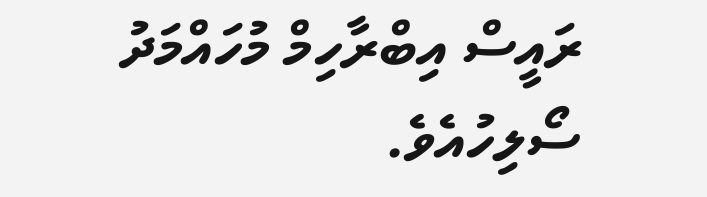ރައީސް އިބްރާހިމް މުހައްމަދު ސޯލިހުއެވެ.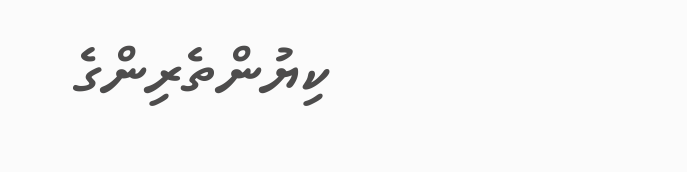ކިޔުންތެރިންގެ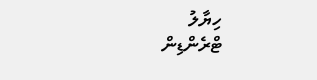ހިޔާލު
ޓްރެންޑިން